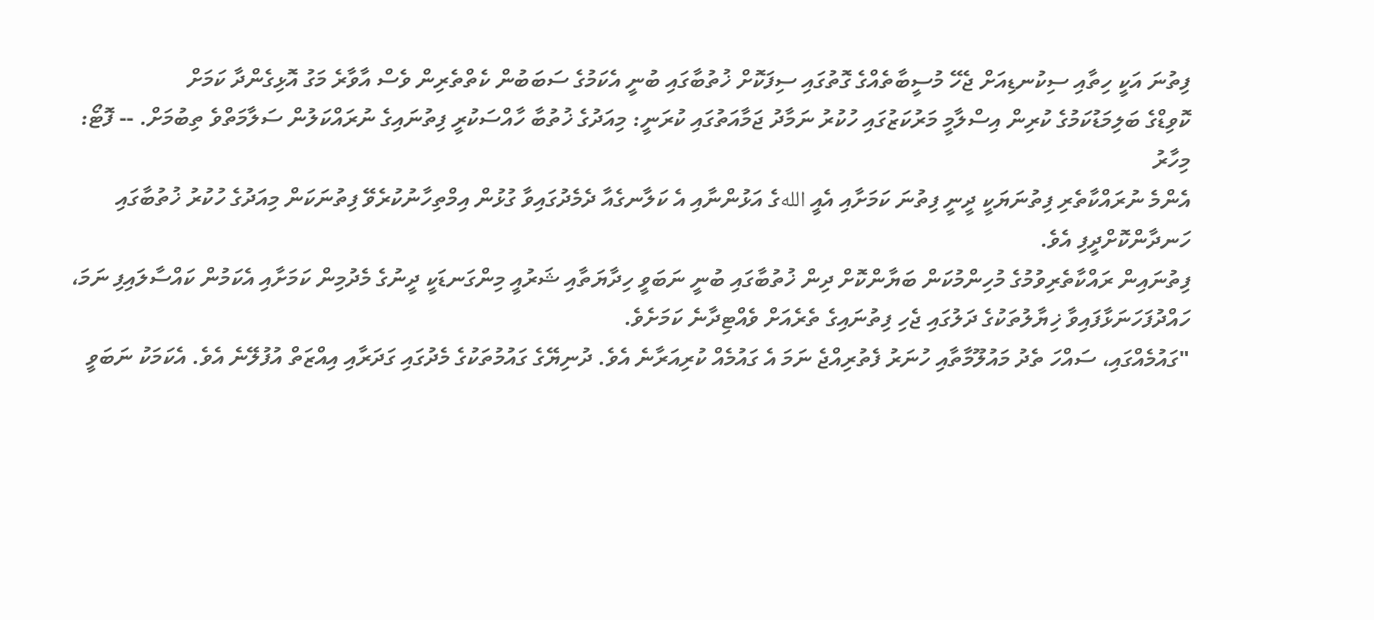ފިތުނަ އަކީ ހިތާއި ސިކުނޑިއަށް ޖެހޭ މުސީބާތެއްގެ ގޮތުގައި ސިފަކޮށް ޚުތުބާގައި ބުނީ އެކަމުގެ ސަބަބުން ކެތްތެރިން ވެސް އާވާރެ މަގު އޮޅިގެންދާ ކަމަށް
ކޮވިޑްގެ ބަލިމަޑުކަމުގެ ކުރިން އިސްލާމީ މަރުކަޒުގައި ހުކުރު ނަމާދު ޖަމާއަތުގައި ކުރަނީ: މިއަދުގެ ޚުތުބާ ހާއްސަކުރީ ފިތުނައިގެ ނުރައްކަލުން ސަލާމަތްވެ ތިބުމަށް. -- ފޮޓޯ: މިހާރު
އެންމެ ނުރައްކާތެރި ފިތުނަޔަކީ ދީނީ ފިތުނަ ކަމަށާއި އެއީ اللهގެ އަޅުންނާއި އެ ކަލާނގެއާ ދެމެދުގައިވާ ގުޅުން އިމްތިހާނުކުރެވޭ ފިތުނަކަން މިއަދުގެ ހުކުރު ޚުތުބާގައި ހަނދާންކޮށްދީފި އެވެ.
ފިތުނައިން ރައްކާތެރިވުމުގެ މުހިންމުކަން ބަޔާންކޮށް ދިން ޚުތުބާގައި ބުނީ ނަބަވީ ހިދާޔަތާއި ޝަރުއީ މިންގަނޑަކީ ދީނުގެ މެދުމިން ކަމަށާއި އެކަމުން ކައްސާލައިފި ނަމަ، ހައްދުފަހަނަޅާފައިވާ ޚިޔާލުތަކުގެ ދަލުގައި ޖެހި ފިތުނައިގެ ތެރެއަށް ވެއްޓިދާނެ ކަމަށެވެ.
"ގައުމެއްގައި، ސައްހަ ތެދު މައުލޫމާތާއި ހުނަރު ފެތުރިއްޖެ ނަމަ އެ ގައުމެއް ކުރިއަރާނެ އެވެ. ދުނިޔޭގެ ގައުމުތަކުގެ މެދުގައި ގަދަރާއި އިއްޒަތް އުފުލޭނެ އެވެ. އެކަމަކު ނަބަވީ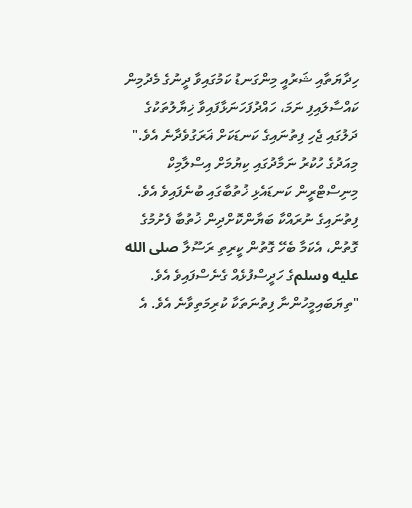ހިދާޔަތާއި ޝަރުއީ މިންގަނޑު ކަމުގައިވާ ދީނުގެ މެދުމިން ކައްސާލައިފި ނަމަ، ހައްދުފަހަނަޅާފައިވާ ޚިޔާލުތަކުގެ ދަލުގައި ޖެހި ފިތުނައިގެ ކަނޑަކަށް ޣަރަގުވެދާނެ އެވެ." މިއަދުގެ ހުކުރު ނަމާދުގައި ކިޔުމަށް އިސްލާމިކް މިނިސްޓްރީން ކަނޑައެޅި ޚުތުބާގައި ބުނެފައިވެ އެވެ.
ފިތުނައިގެ ނުރައްކާ ބަޔާންކޮށްދިން ޚުތުބާ ފެށުމުގެ ގޮތުން، އެކަމާ ބެހޭ ގޮތުން ކީރިތި ރަސޫލާ صلى الله عليه وسلمގެ ހަދީސްފުޅެއް ގެނެސްފައިވެ އެވެ.
"ތިޔަބައިމީހުންނާ ފިތުނަތަކާ ކުރިމަތިވާނެ އެވެ. އެ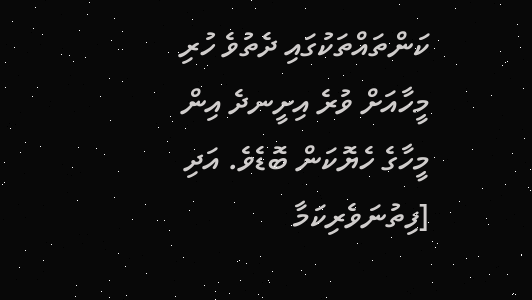ކަންތައްތަކުގައި ދެތުވެ ހުރި މީހާއަށް ވުރެ އިށީނދެ އިން މީހާގެ ހެޔޮކަން ބޮޑެވެ. އަދި [ފިތުނަވެރިކަމާ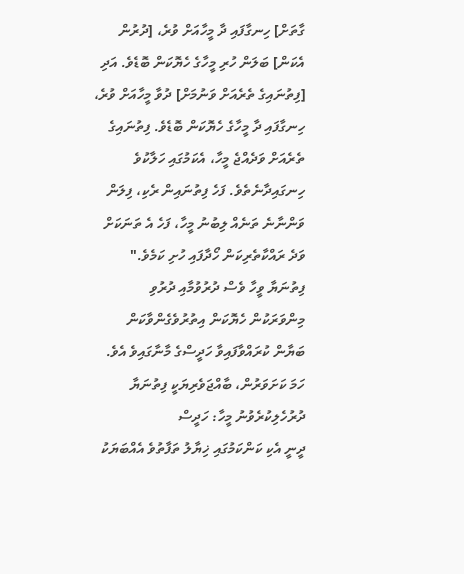ގާތަށް] ހިނގާފައި ދާ މީހާއަށް ވުރެ، [ދުރުން އެކަން] ބަލަން ހުރި މީހާގެ ހެޔޮކަން ބޮޑެވެ. އަދި [ފިތުނައިގެ ތެރެއަށް ވަނުމަށް] ދުވާ މީހާއަށް ވުރެ، ހިނގާފައި ދާ މީހާގެ ހެޔޮކަން ބޮޑެވެ. ފިތުނައިގެ ތެރެއަށް ވަދެއްޖެ މީހާ، އެކަމުގައި ހަލާކުވެ ހިނގައިދާނެތެވެ. ފަހެ ފިތުނައިން ރެކި، ފިލަން ވަންނާނެ ތަނެއް ލިބުނު މީހާ، ފަހެ އެ ތަނަކަށް ވަދެ ރައްކާތެރިކަން ހޯދާފައި ހުށި ކަމެވެ." ފިތުނަޔާ ވީހާ ވެސް ދުރުވުމާއި ދުރުވި މިންވަރަކުން ހެޔޮކަން އިތުރުވެގެންވާކަން ބަޔާން ކުރައްވާފައިވާ ހަދީސްގެ މާނާގައިވެ އެވެ.
ހަމަ ކަށަވަރުން، ބާއްޖަވެރިޔަކީ ފިތުނަޔާ ދުރުހެލިކުރެވުނު މީހާ: ހަދީސް
ދީނީ އެކި ކަންކަމުގައި ޚިޔާލު ތަފާތުވެ އެއްބަޔަކު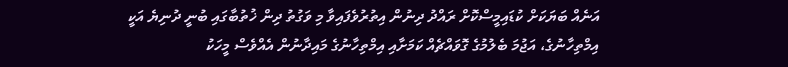އަނެއް ބަޔަކަށް ކުޑައިމީސްކޮށް ރައްދު ދިނުން އިތުރުވެފައިވާ މި ވަގުތު ދިން ޚުތުބާގައި ބުނީ ދުނިޔެ އަކީ އިމްތިހާނުގެ، އަޖުމަ ބެލުމުގެ ގޮވައްޗެއް ކަމަށާއި އިމްތިހާނުގެ މައިދާނުން އެއްވެސް މީހަކު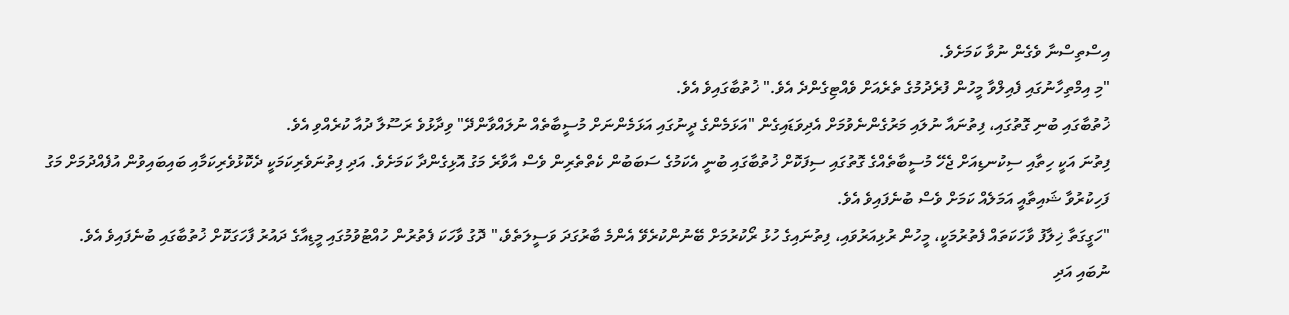އިސްތިސްނާ ވެގެން ނުވާ ކަމަށެވެ.
"މި އިމްތިހާނުގައި ފެއިލްވާ މީހުން ފުރެދުމުގެ ތެރެއަށް ވެއްޓިގެންދެ އެވެ." ޚުތުބާގައިވެ އެވެ.
ޚުތުބާގައި ބުނި ގޮތުގައި، ފިތުނައާ ނުލައި މަރުގެންނެވުމަށް އެދިވަޑައިގެން "އަޅަމެންގެ ދީނުގައި އަޅަމެންނަށް މުސީބާތެއް ނުލައްވާންދޭ" ވިދާޅުވެ ރަސޫލާ ދުއާ ކުރެއްވި އެވެ.
ފިތުނަ އަކީ ހިތާއި ސިކުނޑިއަށް ޖެހޭ މުސީބާތެއްގެ ގޮތުގައި ސިފަކޮށް ޚުތުބާގައި ބުނީ އެކަމުގެ ސަބަބުން ކެތްތެރިން ވެސް އާވާރެ މަގު އޮޅިގެންދާ ކަމަށެވެ. އަދި ފިތުނަވެރިކަމަކީ ދެކޮޅުވެރިކަމާއި ބައިބައިވުން އުފެއްދުމަށް މަގު ފަހިކުރުވާ ޝައިތާއީ އަމަލެއް ކަމަށް ވެސް ބުނެފައިވެ އެވެ.
"ހަގީގަތާ ޚިލާފު ވާހަކަތައް ފެތުރުމަކީ، މީހުން ރުޅިއަރުވައި، ފިތުނައިގެ ހުޅު ރޯކުރުމަށް ބޭނުންކުރެވޭ އެންމެ ބާރުގަދަ ވަސީލަތެވެ،" ދޮގު ވާހަކަ ފެތުރުން ހުއްޓުވުމުގައި މީޑިއާގެ ދައުރު ފާހަގަކޮށް ޚުތުބާގައި ބުނެފައިވެ އެވެ.
ނުބައި އަދި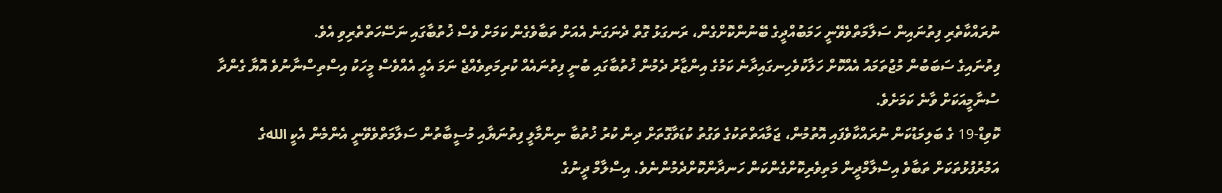ނުރައްކާތެރި ފިތުނައިން ސަލާމަތްވެވޭނީ ހަމަބުއްދީގެ ބޭނުންކޮށްގެން، ރަނގަޅު ގޮތް ދެނަގަނެ އެއަށް ތަބާވެގެން ކަމަށް ވެސް ޚުތުބާގައި ނަސޭހަތްތެރިވި އެވެ.
ފިތުނައިގެ ސަބަބުން މުޖުތަމައު އެއްކޮށް ހަލާކުވެހިނގައިދާނެ ކަމުގެ އިންޒާރު ދެމުން ޚުތުބާގައި ބުނީ ފިތުނައެއް ކުރިމަތިވެއްޖެ ނަމަ އެއީ އެއްވެސް މީހަކު އިސްތިސްނާނުވެ އޮޔާ ގެންދާ ސުނާމީއަކަށް ވާނެ ކަމަށެވެ.
ކޮވިޑް-19 ގެ ބަލިމަޑުކަން ނުރައްކާވެފައި އޮތުމުން، ޖަމާއަތްތަކުގެ ވަގުތު ކުޑަވާގޮތަށް ދިން ކުރު ޚުތުބާ ނިންމާލީ ފިތުނަޔާއި މުސީބާތުން ސަލާމަތްވެވޭނީ އެންމެން އެކީ اللهގެ އަމުރުފުޅުތަކަށް ތަބާވެ އިސްލާމްދީން މަތިވެރިކޮށްގެންކަން ހަނދާންކޮށްދެމުންނެވެ. އިސްލާމް ދީނުގެ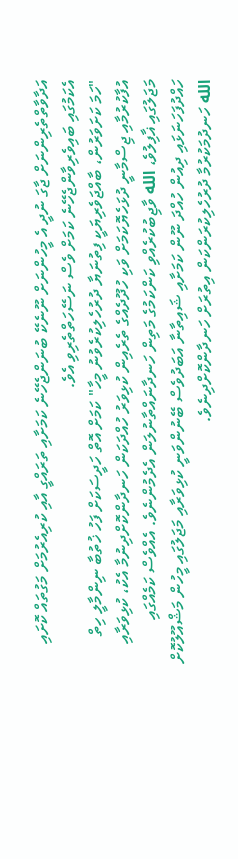އަދާވާތްތެރިންނަށް ޖާގަ ނުދީ އެ މީހުންނަށް ނޫނެކޭ ބުނަންޖެހޭނެ ކަމަށާއި ތަރައްގީ އާއި ކުރިއެރުމަށް މަގުތައް ކޮށައި އެކަމުގައި ބައިވެރިވާންޖެހޭނެ ކަމަށް ވެސް ނަސޭހަތްތެރިވި އެވެ.
"ހަމަ ކަށަވަރުން، ބާއްޖަވެރިޔަކީ ފިތުނަޔާ ދުރުހެލިކުރެވުނު މީހާ" ކަމަށް އޮތް ހަދީސަކަށް ފަހު ޚުތުބާ ނިންމާލީ ހިތް އުފާކުރުމާއި ޖިސްމާނީ ދުޅަހެޔޮކަމަށް ވަކި ހުދޫދެއްގެ ތެރެއިން ކުޅިވަރު ހުއްދަކަން ހަނދާންކޮށްދިނުމާ އެކު، ކުޅިވަރާއި މަޖަލުގައި ޣާފިލުވެ، الله ވާޖިބުކުރެއްވި ކަންކަމުގެ މަތިން ހަނދާނައްތާނުލަން އެދެމުންނެވެ. އެއްވެސް ކަމެއްގައި ހައްދުފަހަނަޅައި ދިއުން ހުއްދަ ނޫން ކަމަށާއި ޝައިތާނާ އަބަދުވެސް ބޭނުންވަނީ ކުޅިވަރާއި މަޖަލުގައި މީހުން މަޝްއޫލުކޮށް الله ހަނދުމަކުރުމާ ދުރުހެލިކުރަންކަން އިތުރަށް ހަނދާންކޮށްދިނެވެ.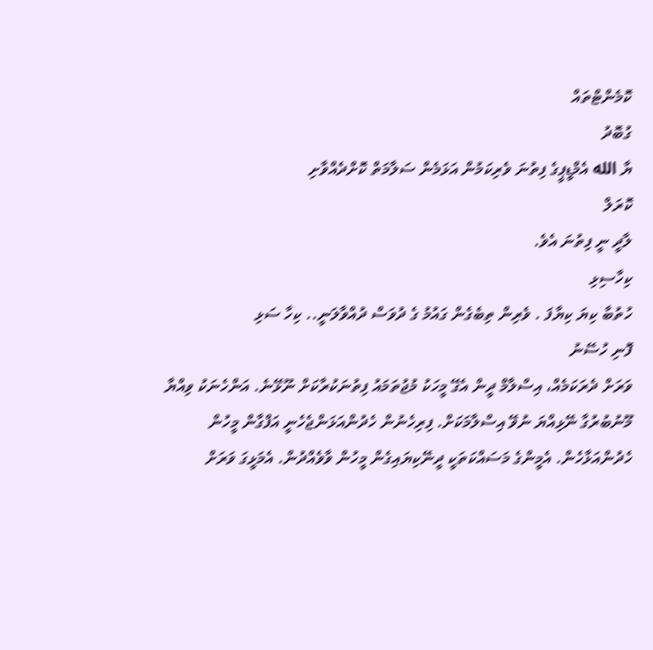ކޮމެންޓްތައް
ގުބޮދު
ޔާ الله އެމްޑީޕީގެ ފިތުނަ ވެރިކަމުން އަޅަމެން ސަލާމަތް ކޮށްދެއްވާށި
ކޮރަލް
ލާދީ ނީ ފިތުނަ އެވެ.
ކިހާސިޅި
ހުތުބާ ކިޔަ ކިޔާފަ . ވެރިން ތިބެގެން ގައުމު ގެ ދުވަސް ދުއްވާލަނީ.. ކިހާ ސަޅި
ފޮނި ހުސޭނު
ވަރަށް ދެރަކަމެއް، އިސްލާމް ދީން އެގޭ މީހަކު މުޖުތަމައު ފިތުނަކުރާކަށް ނޫޅޭނެ. އަންހެނަކު ވިއްޔާ މޫނުބުރުގާ ނޭޅިއްޔަ ނުވޭ އިސްލާމަކަށް. ފިރިހެނުން ހެދުންއަޅަންޖެހެނީ އަފްގާން މީހުން ހެދުންއަޅާހެން. އެމީންގެ މަސައްކަތަކީ ދީނޭކިޔައިގެން މީހުން ވާވެއްދުން. އެމަޅީގަ ވަރަށް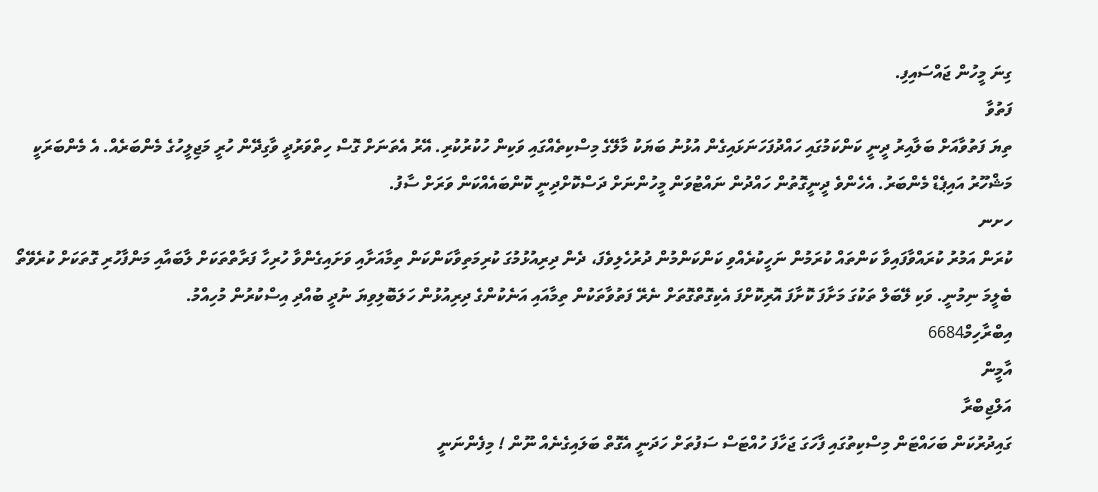ގިނަ މީހުން ޖައްސައިފި.
ފަތުވާ
ތިޔަ ފަތުވާއަށް ބަލާއިރު ދީނީ ކަންކަމުގައި ހައްދުފަހަނަޅައިގެން އުޅުނު ބަޔަކު މާލޭގެ މިސްކިތެއްގައި ވަކިން ހުކުރުކުރި. އޭރު އެތަނަށް ގޮސް ހިތްވަރުދީ ވާގިދޭން ހުރީ މަޖިލީހުގެ މެންބަރެއް. އެ މެންބަރަކީ މަޝްހޫރު އައިޕެޑް މެންބަރު. އެހެންވެ ދީނީގޮތުން ހައްދުން ނައްޓުވަން މީހުންނަށް ދަސްކޮށްދިނީ ކޮންބައެއްކަން ވަރަށް ސާފު.
ހށނ
ކުރަން އަމުރު ކުރައްވާފައިވާ ކަންތައް ކުރަމުން ނަހީކުރެއްވި ކަންކަންމުން ދުރުހެލިވެފަ، ދެން ދިރިއުޅުމުގަ ކުރިމަތިވާކަންކަން ތިމާއަށާއި ވަށައިގެންވާ ހުރިހާ ފަރާތްތަކަށް ލާބައާއި މަންފާހުރި ގޮތަކަށް ކުރެވޭތޯ ބެލީމަ ނިމުނީ. ވަކި ލޭބަލް ތަކުގަ މަށާފަ ކޮށާފަ އޮރިކޮށްފަ އެކިގޮތްގޮތަށް ނެރޭ ފަތުވާތަކުން ތިމާއައި އަނެކުންގެ ދިރިއުޅުން ހަލަބޮލިވިޔަ ނުދީ ބުއްދި އިސްކުރުން މުހިއްމު.
އިބްރާހިމް6684
އާމީން
އަލްޖިބްރާ
ގައިދުރުކަން ބަހައްޓަން މިސްކިތުގައި ފާހަގަ ޖަހާފަ ހުއްޓަސް ސަފުތަށް ހަދަނީ އެގޮތް ބަލައިގެނެއް ނޫން ! މިފެންނަނީ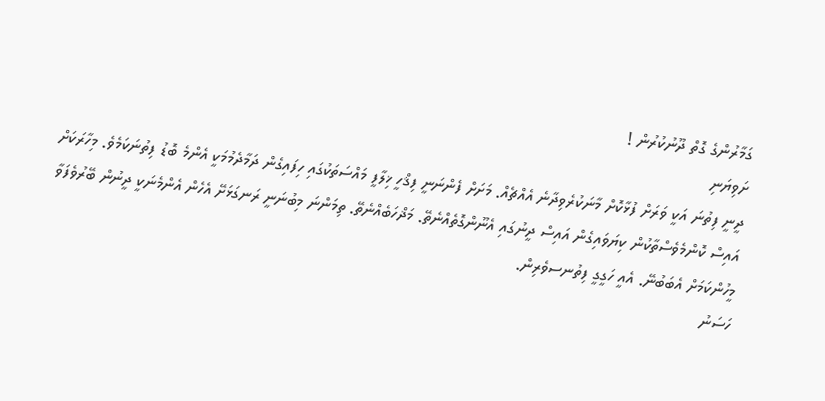ގަމާރުންގެ ގޮތް ދޫނުކުރުން !
ށަވިޔަނި
ދީނީ ފިތުނަ އަކީ ވަރަށް ފުޅާކޮށް މާނަކުރެވިދާނެ އެއްޗެއް. މަށަށް ފެންނަނީ ފިޤްހީ ޚިލާފީ މައްސަތަކުގައި ހިފައިގެން ދަމާދެމުމަކީ އެންމެ ބޮޑު ފިތުނަކަމެވެ. މިހާރަކަށް އައިސް ކޮންމެވެސްތާކުން ކިޔަވައިގެން އައިސް ދީނުގައި އެނޫންގޮތެއްނެތޭ. މަޛްހަބެއްނެތޭ. ތިމަންނަ މިބުނަނީ ރަނގަޅަށޭ އެހެން އެންމެނަކީ ދީނުން ބޭރުވެފަވާ މީހުންކަމަށް އެބަބުނޭ. އެއީ ހަގީގީ ފިތުނސވެރިން.
ހަސަނު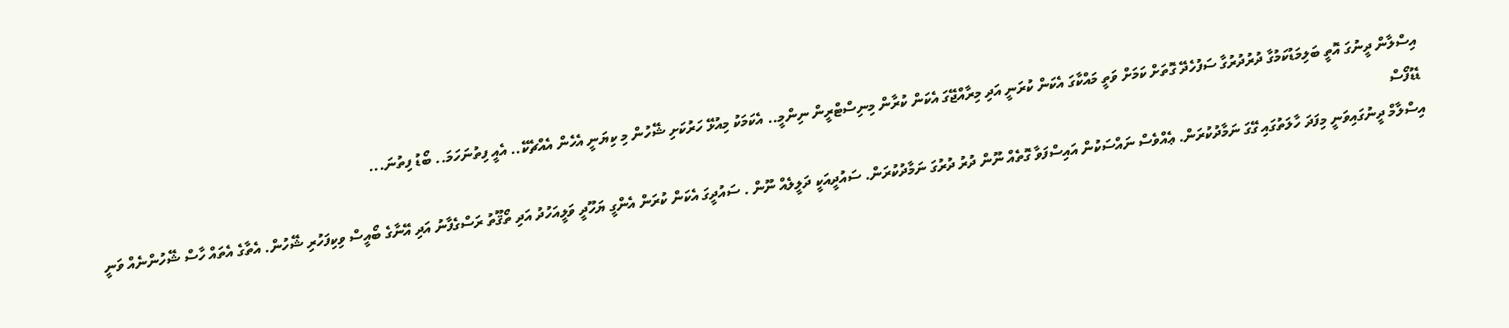އިސްލާން ދީނުގަ އޮތީ ބަލިމަޑުކަމުގާ ދުރުދުރުގާ ސަފުހެދޭ ގޮތަށް ކަމަށް ވަތީ މައްކާގަ އެކަން ކުރަނީ އަދި މިރާއްޖޭގަ އެކަން ކުރާން މިނިސްޓްރީން ނިންމީ.. އެކަމަކު މިއުޅޭ ހަރުކަށި ޝޭހުން މި ކިޔަނީ އެހެން އެއްޗެކޭ.. އެއީ ފިތުނަހަމަ.. ބޯޑު ފިތުނަ...
ޑެޑުފޯސް
އިސްލާމް ދީނުގައިވަނީ މިފަދަ ހާލަތުގައި ގޭގަ ނަމާދުކުރަން. ޢެއްވެސް ނައްސަކުން އައިސްފަވާ ގޮތެއް ނޫން ދުރު ދުރުގަ ނަމާދުކުރަން. ސައުދީއަކީ ދަލީލެއް ނޫން . ސައުދީގަ އެކަން ކުރަން އެންގީ ޔަހޫދީ ވަލީއަހުދު އަދި ތޯޤޫތު ރަސްގެފާނު އަދި އޭނާގެ ބޯއީސް ވިކިފަހުރި ޝޭހުން. އެތާގެ އެތައް ހާސް ޝޭހުންނެއް ވަނީ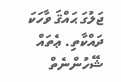ޖަލުގަ ޙައްޤަ ވާހަކަ ދައްކާތި. ޢެތައް ޝޭހުންނެތް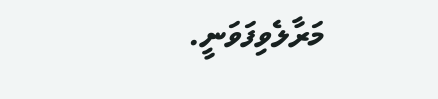މަރާލެވިފަވަނީ.